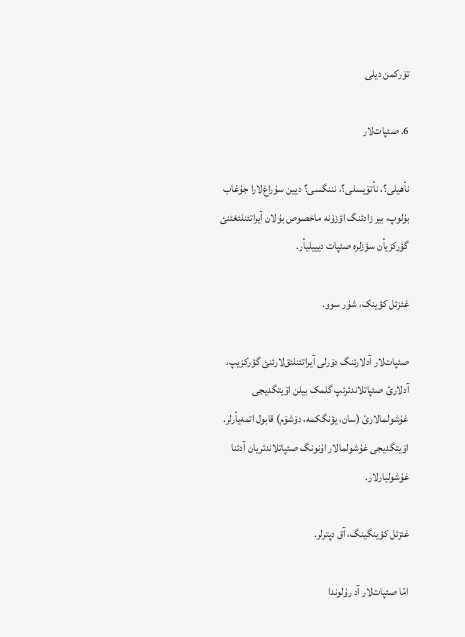تۆرکمن دیلی

6. صئپات‌لار

نأهیلی؟، نأتۆیسلی؟، نننگسی؟ دیین سۇراغ‌لارا جۇغاب بۇلوپ، بیر زادئنگ اؤزۆنه ماخصوص بۇلان آیراتئنلئغئنئ گؤرکزیأن سؤزلره صئپات دیییلیأر.

غئزئل کؤینک، شۇر سوو.

صئپات‌‌لار آد‌لارئنگ دۆرلی آیراتئنلئق‌لارئنئ گؤرکزیپ، آد‌لارئ صئپاتلاندئرئپ گلمک بیلن اۆیتگدیجی غۇشولمالارئ (سان، یؤنگکمه، دۆشۆم) قابول اتمه‌یأرلر. اۆیتگدیجی غۇشولمالار اۇنونگ صئپاتلاندئریان آدئنا غۇشولیارلار.

غئزئل کؤینگینگ، آق دپترلر.

امّا صئپات‌لار آد رۇلوندا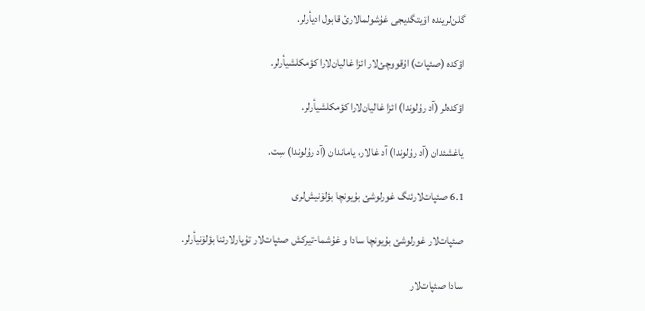گلن‌لرینده اۆیتگدیجی غۇشولمالارئ قابول ادیأرلر.

اؤکده (صئپات) اۇقووچئ‌لار ائزا غالیان‌لارا کؤمکلشیأرلر.

اؤکده‌لر (آد رۇلوندا) ائزا غالیان‌لارا کؤمکلشیأرلر.

یاغشئدان (آد رۇلوندا) آد غالار، یاماندان (آد رۇلوندا) سِت.

6.1 صئپات‌‌لارئنگ غورلوشئ بۇیونچا بؤلۆنیش‌لری

صئپات‌‌لار غورلوشئ بۇیونچا سادا و غۇشما-تیرکش صئپات‌لار تۇپارلارئنا بؤلۆنیأرلر.

سادا صئپات‌لار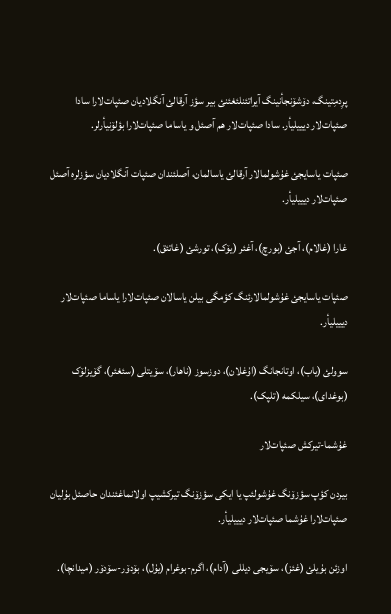پرِدمِتینگ، دۆشۆنجأنینگ آیراتئنلئغئنئ بیر سؤز آرقالئ آنگلادیان صئپات‌لارا سادا صئپات‌‌لار دیییلیأر. سادا صئپات‌لار هم آصئل و یاساما صئپات‌‌لارا بؤلۆنیأرلر.

صئپات یاسایجئ غۇشولمالار آرقالئ یاسالمان، آصلئندان صئپات آنگلادیان سؤزلره آصئل صئپات‌‌لار دیییلیأر.

غارا (غالام)، آجئ (بورچ)، آغئر (یۆک)، تورشئ (غاتئق).

صئپات یاسایجئ غۇشولمالارئنگ کؤمگی بیلن یاسالان صئپات‌‌لارا یاساما صئپات‌‌لار دیییلیأر.

سوولئ (یاب)، اوتانجانگ (اۇغلان)، دوزسوز (ناهار)، سۆیتلی (سئغئر)، گۆیزلۆک (بوغدای)، سیلکمه (تلپک).

غۇشما-تیرکش صئپات‌‌لار

بیردن کؤپ سؤزۆنگ غۇشولئپ یا ایکی سؤزۆنگ تیرکشیپ اولانماغئندان حاصئل بۇلیان صئپات‌لارا غۇشما صئپات‌لار دیییلیأر.

اوزئن بۇیلئ (غئز)، سۆیجی دیللی (آدام)، اگرم-بوغرام (یۇل)، بۆدۆر-سۆدۆر (میدانچا).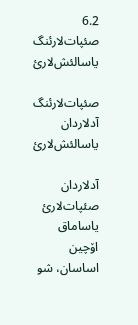6.2 صئپات‌‌لارئنگ یاسالئش‌لارئ

صئپات‌لارئنگ آد‌لاردان یاسالئش‌لارئ

آد‌لاردان صئپات‌لارئ یاساماق اۆچین اساسان، شو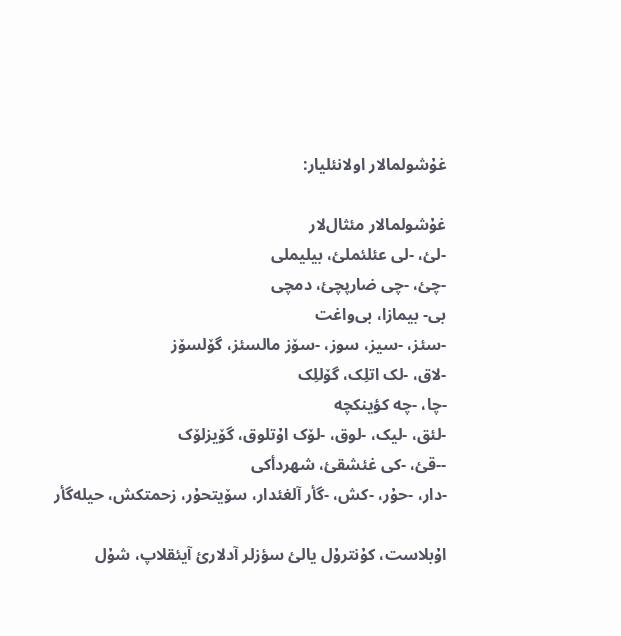غۇشولمالار اولانئلیار:

غۇشولمالار مئثال‌لار
-لئ، -لی عئلئملئ، بیلیملی
-چئ، -چی ضارپچئ، دمچی
بی- بیمازا، بی‌واغت
-سئز، -سیز، سوز، -سۆز مالسئز، گۆلسۆز
-لاق، -لک اتلِک، گۆللِک
-چا، -چه کؤینکچه
-لئق، -لیک، -لوق، -لۆک اۇتلوق، گۆیزلۆک
--قئ، -کی غئشقئ، شهردأکی
-دار، -حۇر، -کش، -گأر آلغئدار، سۆیتحۇر، زحمتکش، حیله‌گأر

اۇبلاست، کۇنترۇل یالئ سؤزلر آد‌لارئ آیئقلاپ، شۇل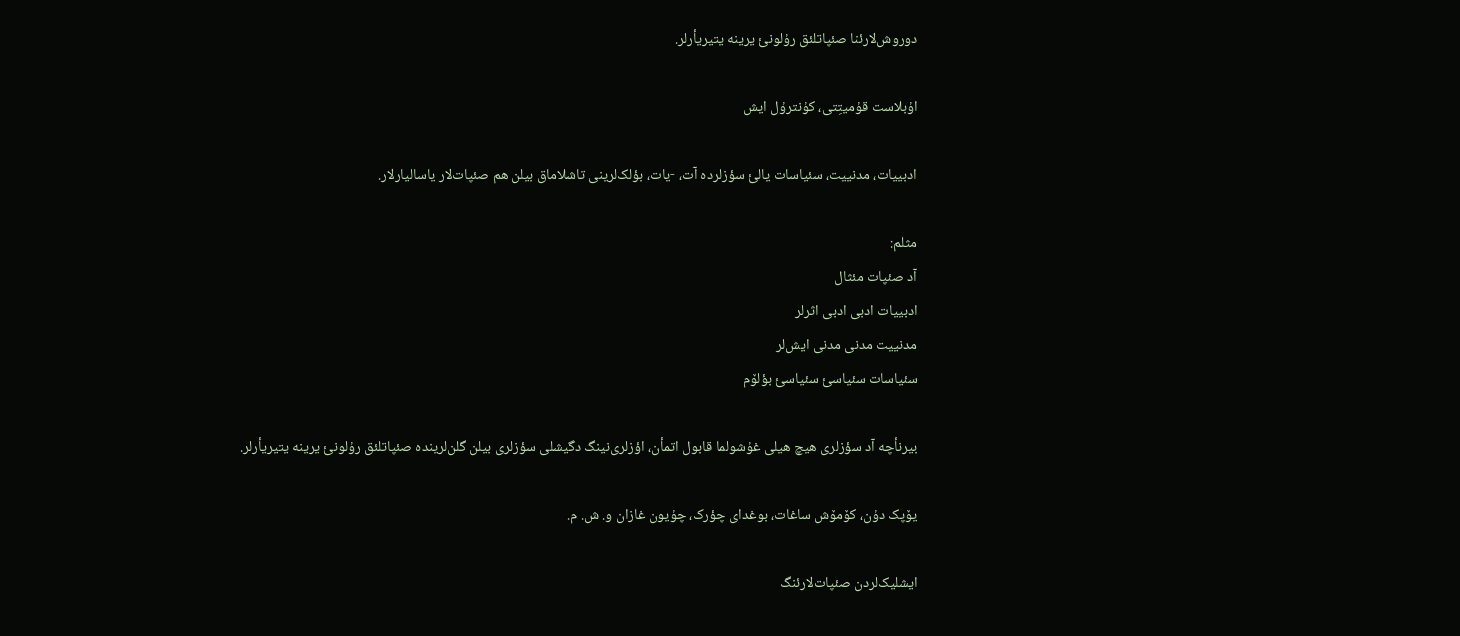دوروش‌لارئنا صئپاتلئق رۇلونئ یرینه یتیریأرلر.

اۇبلاست قۇمیتِتی، کۇنترۇل ایش

ادبییات، مدنییت، سئیاسات یالئ سؤزلرده آت، -یات، بؤلک‌‌لرینی تاشلاماق بیلن هم صئپات‌‌لار یاسالیارلار.

مثلم:
آد صئپات مئثال
ادبییات ادبی ادبی اثرلر
مدنییت مدنی مدنی ایش‌لر
سئیاسات سئیاسئ سئیاسئ بؤلۆم

بیرنأچه آد سؤزلری هیچ هیلی غۇشولما قابول اتمأن، اؤزلری‌نینگ دگیشلی سؤزلری بیلن گلن‌لرینده صئپاتلئق رۇلونئ یرینه یتیریأرلر.

یۆپک دۇن، کۆمۆش ساغات، بوغدای چؤرک، چۇیون غازان و. ش. م.

ایشلیک‌‌لردن صئپات‌‌لارئنگ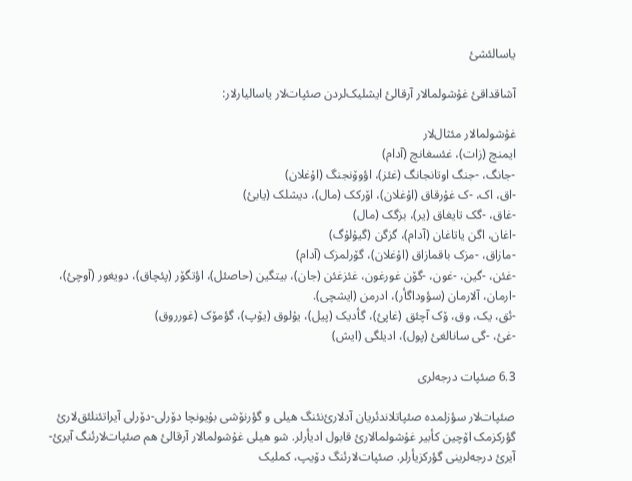یاسالئشئ

آشاقداقئ غۇشولمالار آرقالئ ایشلیک‌‌لردن صئپات‌‌لار یاسالیارلار:

غۇشولمالار مئثال‌لار
ایمنچ (زات)، غئسغانچ (آدام)
-جانگ، -جنگ اوتانجانگ (غئز)، اؤوۆنجنگ (اۇغلان)
-اق، اک، -ک غۇرقاق (اۇغلان)، اۆرکک (مال)، دیشلک (یابئ)
-غاق، -گک تایغاق (یر)، بزگک (مال)
-اغان، اگن یاتاغان (آدام)، گزگن (گیۇلۇگ)
-مازاق، -مزک باقمازاق (اۇغلان)، گۆرلمزک (آدام)
-غئن، -گین، -غون، -گۆن غورغون، غئزغئن (جان)، بیتگین (حاصئل)، اؤتگۆر (پئچاق)، دویغور (آوچئ)،
-ارمان، آلارمان (سؤوداگأر)، ادرمن (ایشچی).
-ئق، یک، وق، ۆک آچئق (غاپئ)، گأدیک (پیل)، یۇلوق (یۆپ)، گؤمۆک (غورروق)
-غئ، -گی سانالغئ (پول)، ادیلگی (ایش)

6.3 صئپات درجه‌لری

صئپات‌لار سؤزلمده صئپاتلاندئریان آد‌لارئ‌نئنگ هیلی و گؤرنۆشی بۇیونچا دۆرلی-دۆرلی آیراتئنلئق‌لارئ گؤرکزمک اۆچین کأبیر غۇشولمالارئ قابول ادیأرلر. شو هیلی غۇشولمالار آرقالئ هم صئپات‌لارئنگ آیرئ-آیرئ درجه‌لرینی گؤرکزیأرلر. صئپات‌‌لارئنگ دۆیپ، کملیک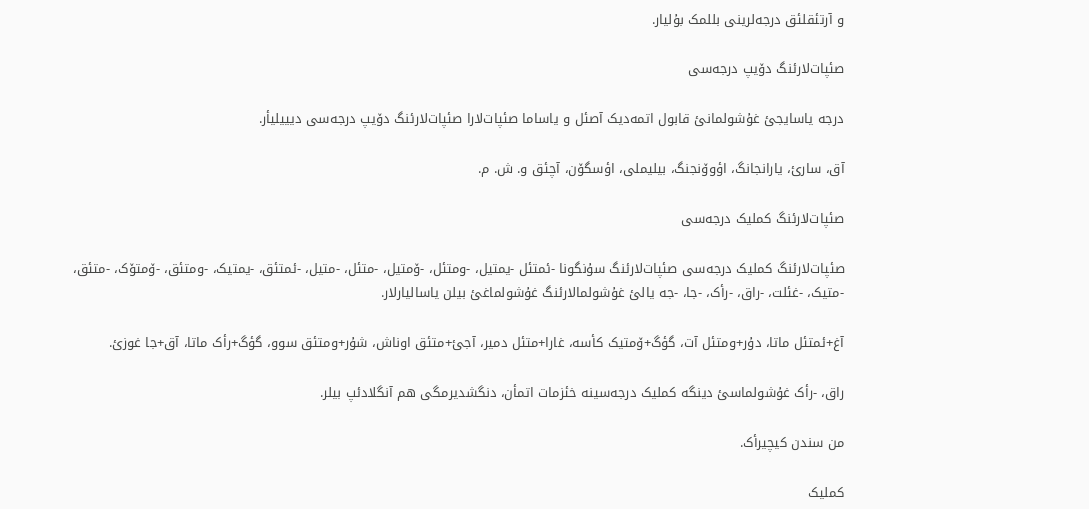و آرتئقلئق درجه‌لرینی بللمک بۇلیار.

صئپات‌لارئنگ دۆیپ درجه‌سی

درجه یاسایجئ غۇشولمانئ قابول اتمه‌دیک آصئل و یاساما صئپات‌لارا صئپات‌لارئنگ دۆیپ درجه‌سی دیییلیأر.

آق، سارئ، یارانجانگ، اؤوۆنجنگ، بیلیملی، اؤسگۆن، آچئق و. ش. م.

صئپات‌لارئنگ کملیک درجه‌سی

صئپات‌لارئنگ کملیک درجه‌سی صئپات‌‌لارئنگ سۇنگونا -ئمتئل -یمتیل، -ومتئل، -ۆمتیل، -متئل، -متیل، -ئمتئق، -یمتیک، -ومتئق، -ۆمتۆک، -متئق، -متیک، -غئلت، -راق، -رأک، -جا، -جه یالئ غۇشولمالارئنگ غۇشولماغئ بیلن یاسالیارلار.

آغ+ئمتئل ماتا، دۇر+ومتئل آت، گؤگ+ۆمتیک کأسه، غارا+متئل دمیر، آجئ+متئق اوناش، شۇر+ومتئق سوو، گؤگ+رأک ماتا، آق+جا غوزئ.

راق، -رأک غۇشولماسئ دینگه کملیک درجه‌سینه خئزمات اتمأن، دنگشدیرمگی هم آنگلادئپ بیلر.

من سندن کیچیرأک.

کملیک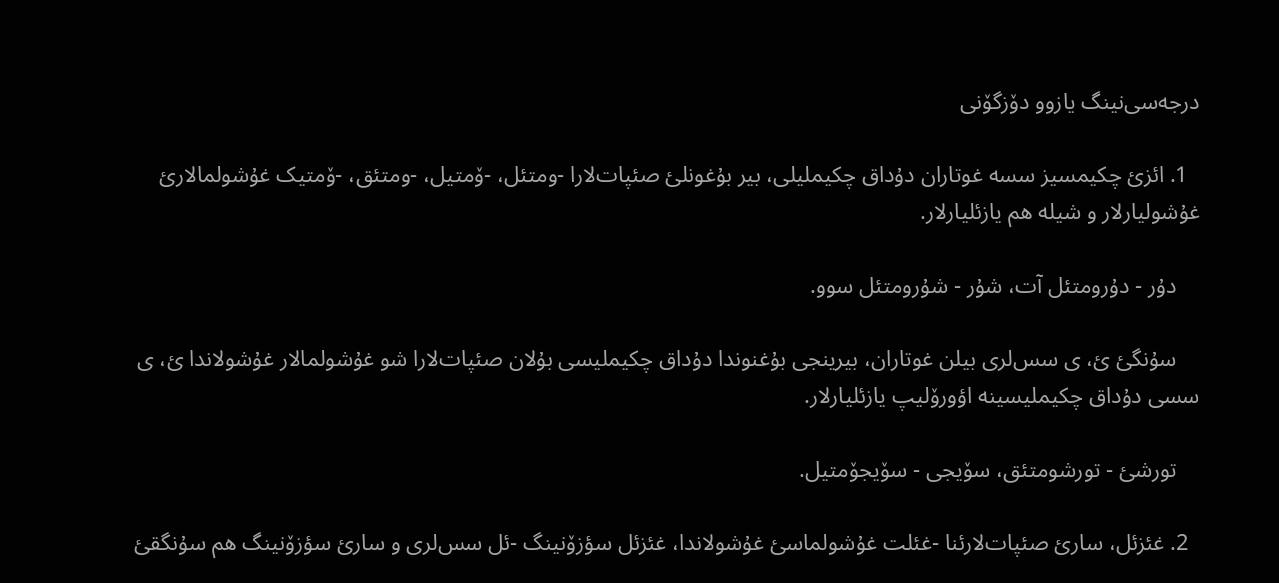درجه‌سی‌نینگ یازوو دۆزگۆنی

  1. ائزئ چکیمسیز سسه غوتاران دۇداق چکیملیلی، بیر بۇغونلئ صئپات‌لارا -ومتئل، -ۆمتیل، -ومتئق، -ۆمتیک غۇشولمالارئ غۇشولیارلار و شیله هم یازئلیارلار.

    دۇر - دۇرومتئل آت، شۇر - شۇرومتئل سوو.

    سۇنگئ ئ، ی سس‌لری بیلن غوتاران، بیرینجی بۇغنوندا دۇداق چکیملیسی بۇلان صئپات‌‌لارا شو غۇشولمالار غۇشولاندا ئ، ی سسی دۇداق چکیملیسینه اؤورۆلیپ یازئلیارلار.

    تورشئ - تورشومتئق، سۆیجی - سۆیجۆمتیل.

  2. غئزئل، سارئ صئپات‌لارئنا -غئلت غۇشولماسئ غۇشولاندا، غئزئل سؤزۆنینگ -ئل سس‌لری و سارئ سؤزۆنینگ هم سۇنگقئ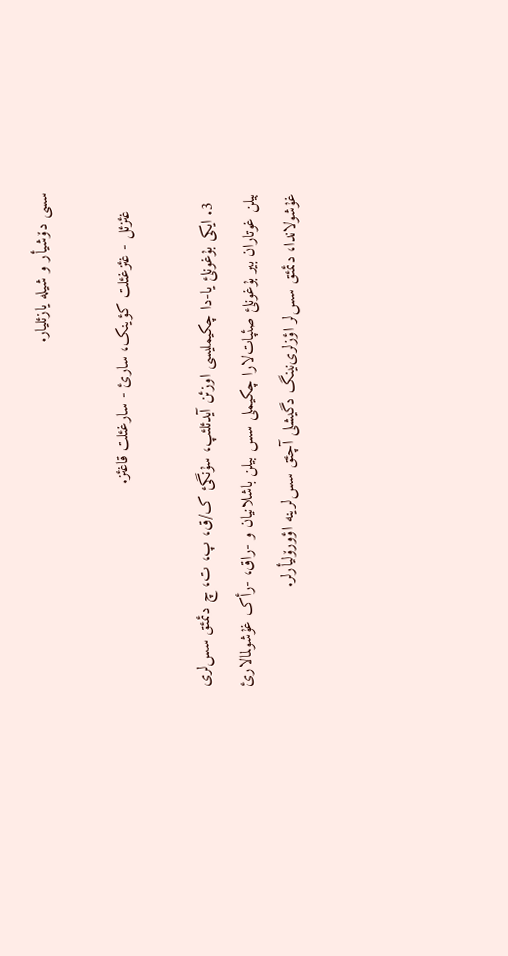سسی دۆشیأر و شیله یازئلیار.

    غئزئل - غئزغئلت کؤینک، سارئ - سارغئلت قاغئز.

  3. ایکی بۇغونلئ یا-دا چکیملیسی اوزئن آیدئلئپ، سۇنگئ ک/ق، پ، ت، چ دئمئق سس‌لری بیلن غوتاران بیر بۇغونلئ صئپات‌لارا چکیملی سس بیلن باشلانیان و -راق، -رأک غۇشولمالارئ غۇشولاندا، دئمئق سس‌لر اؤزلری‌نینگ دگیشلی آچئق سس‌لرینه اؤورۆلیأرلر.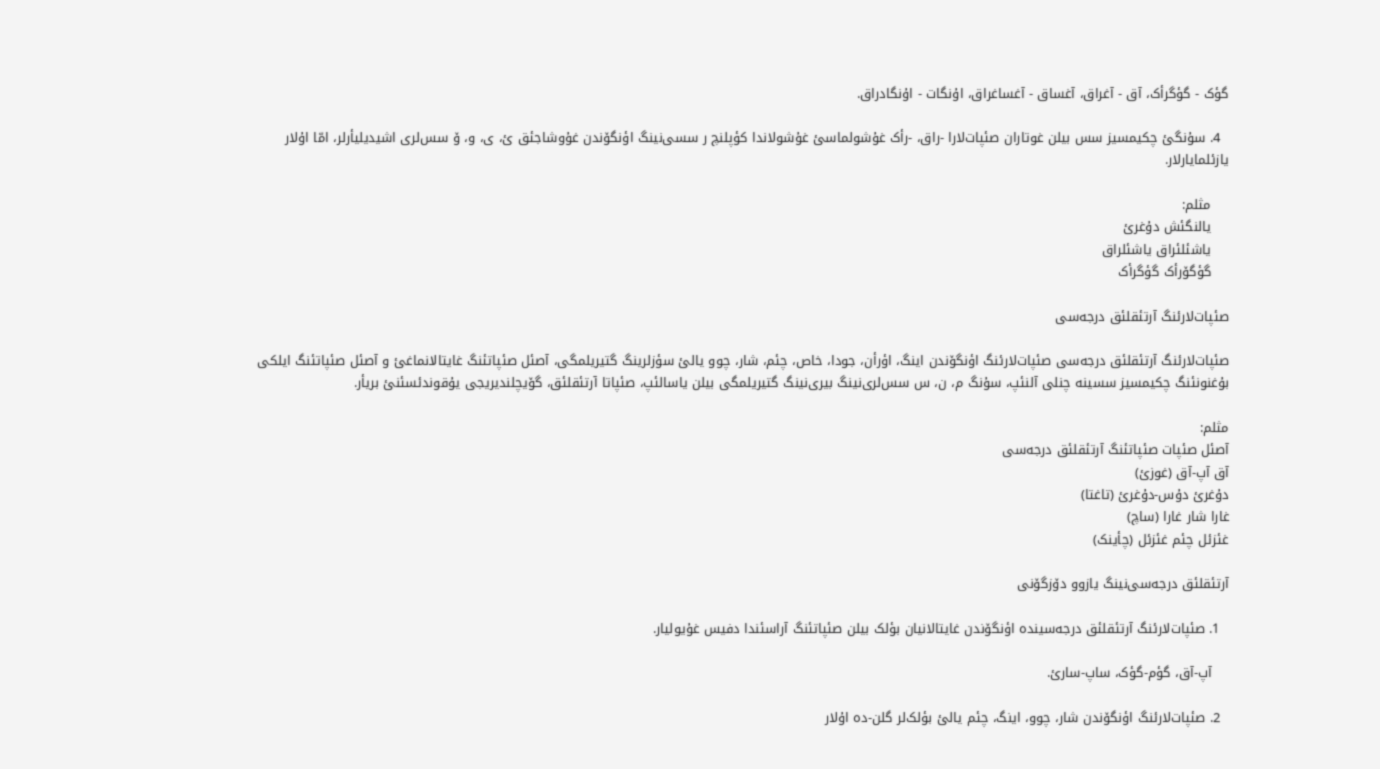گؤک - گؤگرأک، آق - آغراق، آغساق - آغساغراق، اۇنگات - اۇنگادراق.

  4. سۇنگئ چکیمسیز سس بیلن غوتاران صئپات‌لارا -راق، -رأک غۇشولماسئ غۇشولاندا کؤپلنچ ر سسی‌نینگ اؤنگۆندن غۇوشاجئق ئ، ی، و، ۆ سس‌لری اشیدیلیأرلر، امّا اۇلار یازئلمایارلار.

    مثلم:
    یالنگئش دۇغرئ
    یاشئلئراق یاشئلراق
    گؤگۆرأک گؤگرأک

صئپات‌لارئنگ آرتئقلئق درجه‌سی

صئپات‌لارئنگ آرتئقلئق درجه‌سی صئپات‌لارئنگ اؤنگۆندن اینگ، اؤرأن، جودا، خاص، چئم، شار، چوو یالئ سؤزلرینگ گتیریلمگی، آصئل صئپاتئنگ غایتالانماغئ و آصئل صئپاتئنگ ایلکی بۇغنونئنگ چکیمسیز سسینه چنلی آلنئپ، سۇنگ م، ن، س سس‌لری‌نینگ بیری‌نینگ گتیریلمگی بیلن یاسالئپ، صئپاتا آرتئقلئق، گۆیچلندیریجی یۇقوندئسئنئ بریأر.

مثلم:
آصئل صئپات صئپاتئنگ آرتئقلئق درجه‌سی
آق آپ-آق (غوزئ)
دۇغرئ دۇس-دۇغرئ (تاغتا)
غارا شار غارا (ساچ)
غئزئل چئم غئزئل (چأینک)

آرتئقلئق درجه‌سی‌نینگ یازوو دۆزگۆنی

  1. صئپات‌لارئنگ آرتئقلئق درجه‌سینده اؤنگۆندن غایتالانیان بؤلک بیلن صئپاتئنگ آراسئندا دفیس غۇیولیار.

    آپ-آق، گؤم-گؤک، ساپ-سارئ.

  2. صئپات‌لارئنگ اؤنگۆندن شار، چوو، اینگ، چئم یالئ بؤلک‌‌لر گلن-ده اۇلار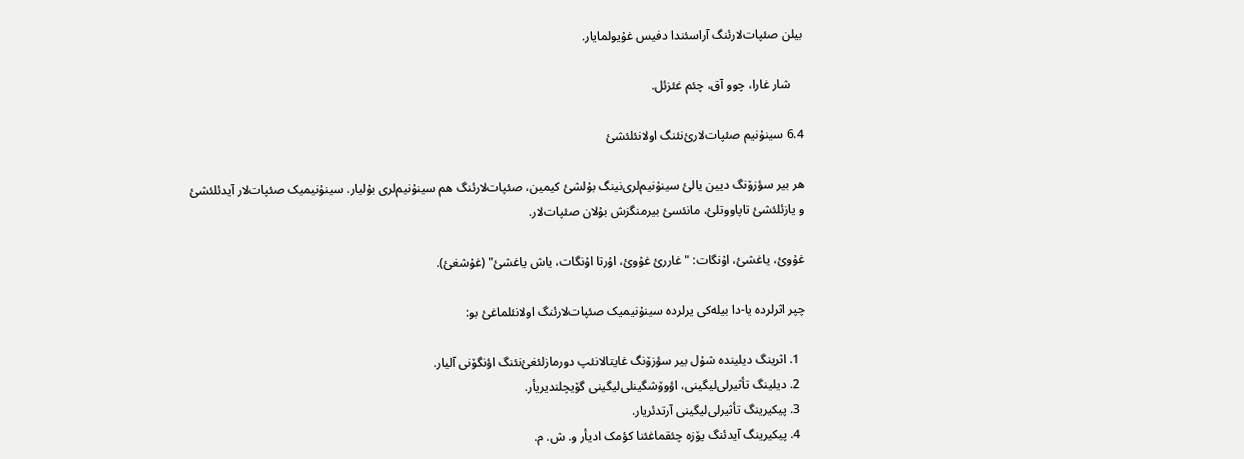بیلن صئپات‌لارئنگ آراسئندا دفیس غۇیولمایار.

    شار غارا، چوو آق، چئم غئزئل.

6.4 سینۇنیم صئپات‌لارئ‌نئنگ اولانئلئشئ

هر بیر سؤزۆنگ دیین یالئ سینۇنیم‌لری‌نینگ بۇلشئ کیمین، صئپات‌لارئنگ هم سینۇنیم‌لری بۇلیار. سینۇنیمیک صئپات‌لار آیدئلئشئ و یازئلئشئ تاپاووتلئ، مانئسئ بیرمنگزش بۇلان صئپات‌لار.

غۇوئ، یاغشئ، اۇنگات: "غاررئ غۇوئ، اۇرتا اۇنگات، یاش یاغشئ" (غۇشغئ).

چپر اثرلرده یا-دا بیله‌کی یرلرده سینۇنیمیک صئپات‌لارئنگ اولانئلماغئ بو:

  1. اثرینگ دیلینده شۇل بیر سؤزۆنگ غایتالانئپ دورمازلئغئ‌نئنگ اؤنگۆنی آلیار.
  2. دیلینگ تأثیرلی‌لیگینی، اؤوۆشگینلی‌لیگینی گۆیچلندیریأر.
  3. پیکیرینگ تأثیرلی‌لیگینی آرتدئریار.
  4. پیکیرینگ آیدئنگ یۆزه چئقماغئنا کؤمک ادیأر و. ش. م.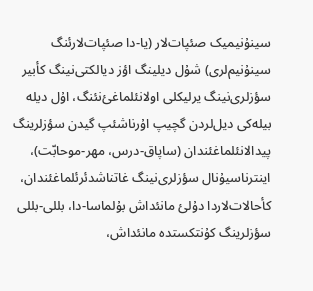سینۇنیمیک صئپات‌لار (یا-دا صئپات‌لارئنگ سینۇنیم‌لری) شۇل دیلینگ اؤز دیالکتی‌نینگ کأبیر سؤزلری‌نینگ یرلیکلی اولانئلماغئ‌نئنگ، اۇل دیله بیله‌کی دیل‌لردن گچیپ اۇرناشئپ گیدن سؤزلرینگ پیدالانئلماغئندان (ساپاق-درس، مهر-موحابّت)، اینترناسیۇنال سؤزلری‌نینگ غاتناشدئرئلماغئندان، کأحالات‌‌لاردا دۇلئ مانئداش بۇلماسا-دا، بللی-بللی سؤزلرینگ کۇنتکستده مانئداش،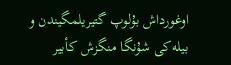اوغورداش بۇلوپ گتیریلمگیندن و بیله‌کی شۇنگا منگزش کأبیر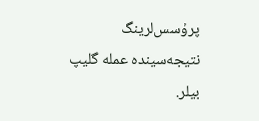پرۇسس‌لرینگ نتیجه‌سینده عمله گلیپ بیلر.